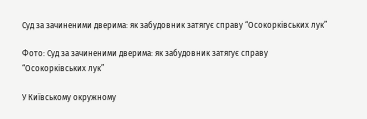Суд за зачиненими дверима: як забудовник затягує справу “Осокорківських лук”

Фото: Суд за зачиненими дверима: як забудовник затягує справу “Осокорківських лук”

У Київському окружному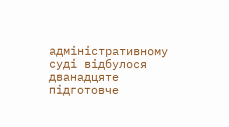адміністративному суді відбулося дванадцяте підготовче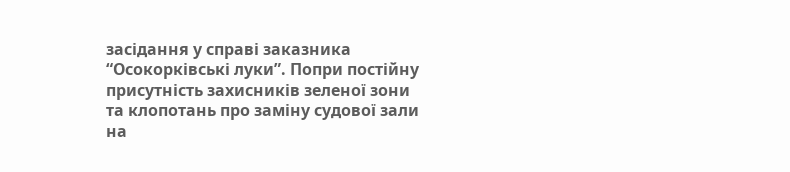засідання у справі заказника “Осокорківські луки”. Попри постійну присутність захисників зеленої зони та клопотань про заміну судової зали на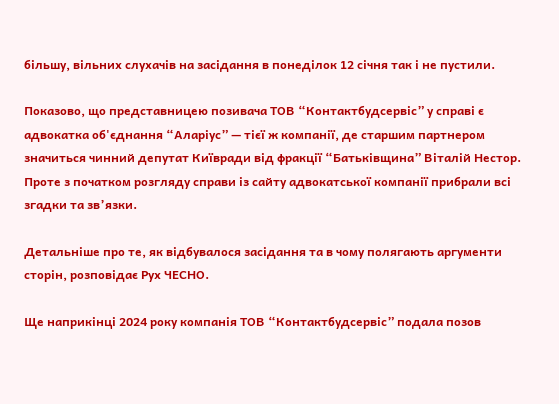більшу, вільних слухачів на засідання в понеділок 12 січня так і не пустили.

Показово, що представницею позивача ТОВ “Контактбудсервіс” у справі є адвокатка об'єднання “Аларіус” — тієї ж компанії, де старшим партнером значиться чинний депутат Київради від фракції “Батьківщина” Віталій Нестор. Проте з початком розгляду справи із сайту адвокатської компанії прибрали всі згадки та зв’язки.

Детальніше про те, як відбувалося засідання та в чому полягають аргументи сторін, розповідає Рух ЧЕСНО.

Ще наприкінці 2024 року компанія ТОВ “Контактбудсервіс” подала позов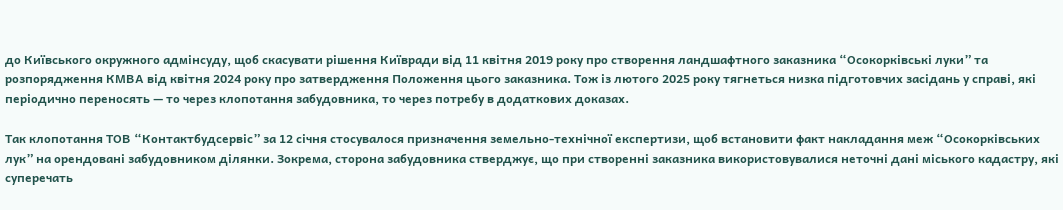до Київського окружного адмінсуду, щоб скасувати рішення Київради від 11 квітня 2019 року про створення ландшафтного заказника “Осокорківські луки” та розпорядження КМВА від квітня 2024 року про затвердження Положення цього заказника. Тож із лютого 2025 року тягнеться низка підготовчих засідань у справі, які періодично переносять — то через клопотання забудовника, то через потребу в додаткових доказах.

Так клопотання ТОВ “Контактбудсервіс” за 12 січня стосувалося призначення земельно-технічної експертизи, щоб встановити факт накладання меж “Осокорківських лук” на орендовані забудовником ділянки. Зокрема, сторона забудовника стверджує, що при створенні заказника використовувалися неточні дані міського кадастру, які суперечать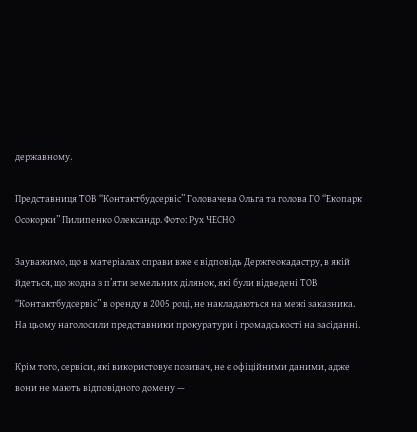державному.

Представниця ТОВ “Контактбудсервіс” Головачева Ольга та голова ГО “Екопарк Осокорки” Пилипенко Олександр. Фото: Рух ЧЕСНО

Зауважимо, що в матеріалах справи вже є відповідь Держгеокадастру, в якій йдеться, що жодна з п’яти земельних ділянок, які були відведені ТОВ “Контактбудсервіс” в оренду в 2005 році, не накладаються на межі заказника. На цьому наголосили представники прокуратури і громадськості на засіданні.

Крім того, сервіси, які використовує позивач, не є офіційними даними, адже вони не мають відповідного домену —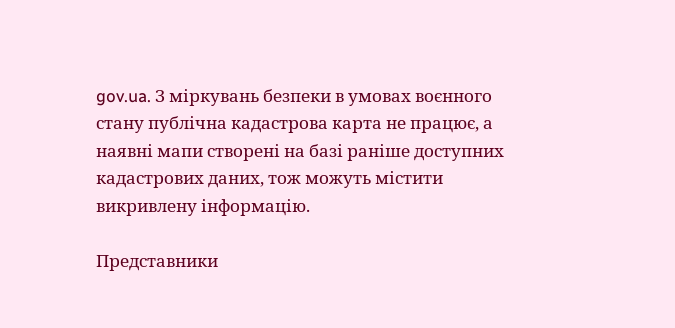gov.ua. З міркувань безпеки в умовах воєнного стану публічна кадастрова карта не працює, а наявні мапи створені на базі раніше доступних кадастрових даних, тож можуть містити викривлену інформацію.

Представники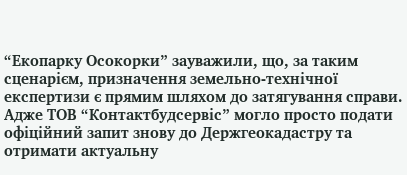“Екопарку Осокорки” зауважили, що, за таким сценарієм, призначення земельно-технічної експертизи є прямим шляхом до затягування справи. Адже ТОВ “Контактбудсервіс” могло просто подати офіційний запит знову до Держгеокадастру та отримати актуальну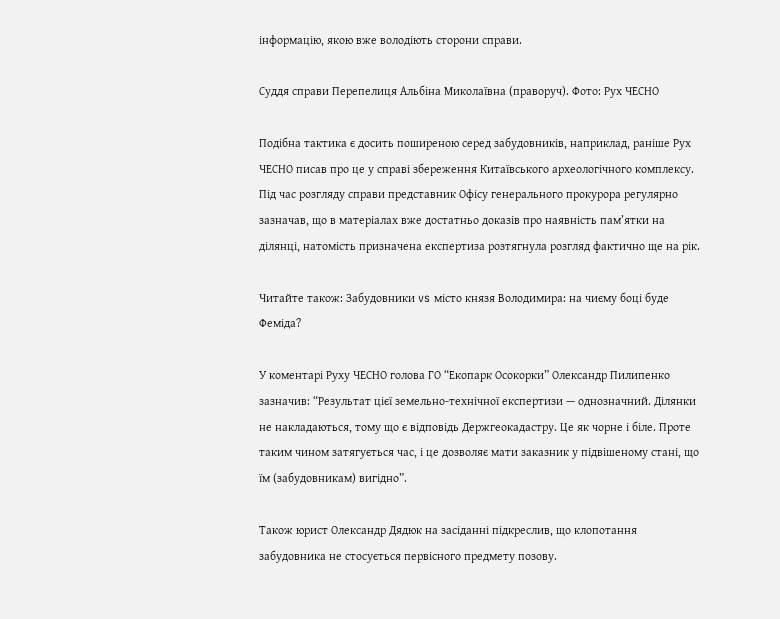інформацію, якою вже володіють сторони справи.

Суддя справи Перепелиця Альбіна Миколаївна (праворуч). Фото: Рух ЧЕСНО

Подібна тактика є досить поширеною серед забудовників, наприклад, раніше Рух ЧЕСНО писав про це у справі збереження Китаївського археологічного комплексу. Під час розгляду справи представник Офісу генерального прокурора регулярно зазначав, що в матеріалах вже достатньо доказів про наявність пам’ятки на ділянці, натомість призначена експертиза розтягнула розгляд фактично ще на рік.

Читайте також: Забудовники vs місто князя Володимира: на чиєму боці буде Феміда?

У коментарі Руху ЧЕСНО голова ГО “Екопарк Осокорки” Олександр Пилипенко зазначив: “Результат цієї земельно-технічної експертизи — однозначний. Ділянки не накладаються, тому що є відповідь Держгеокадастру. Це як чорне і біле. Проте таким чином затягується час, і це дозволяє мати заказник у підвішеному стані, що їм (забудовникам) вигідно”.

Також юрист Олександр Дядюк на засіданні підкреслив, що клопотання забудовника не стосується первісного предмету позову.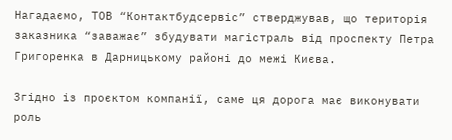Нагадаємо, ТОВ “Контактбудсервіс” стверджував, що територія заказника “заважає” збудувати магістраль від проспекту Петра Григоренка в Дарницькому районі до межі Києва.

Згідно із проєктом компанії, саме ця дорога має виконувати роль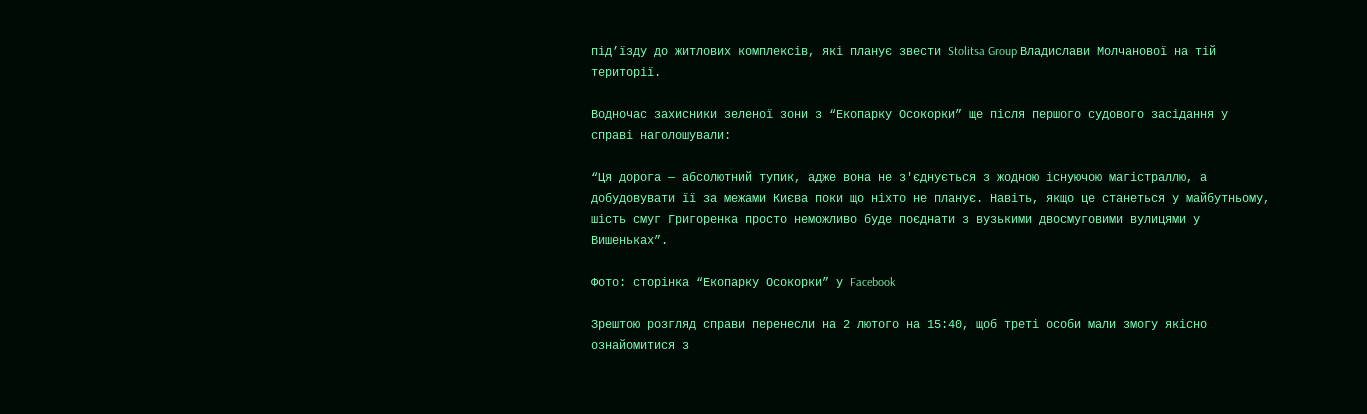під’їзду до житлових комплексів, які планує звести Stolitsa Group Владислави Молчанової на тій території.

Водночас захисники зеленої зони з “Екопарку Осокорки” ще після першого судового засідання у справі наголошували:

“Ця дорога — абсолютний тупик, адже вона не з'єднується з жодною існуючою магістраллю, а добудовувати її за межами Києва поки що ніхто не планує. Навіть, якщо це станеться у майбутньому, шість смуг Григоренка просто неможливо буде поєднати з вузькими двосмуговими вулицями у Вишеньках”.

Фото: сторінка “Екопарку Осокорки” у Facebook

Зрештою розгляд справи перенесли на 2 лютого на 15:40, щоб треті особи мали змогу якісно ознайомитися з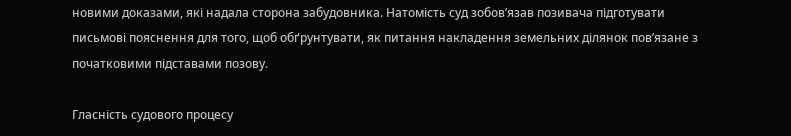новими доказами, які надала сторона забудовника. Натомість суд зобов’язав позивача підготувати письмові пояснення для того, щоб обґрунтувати, як питання накладення земельних ділянок пов’язане з початковими підставами позову.

Гласність судового процесу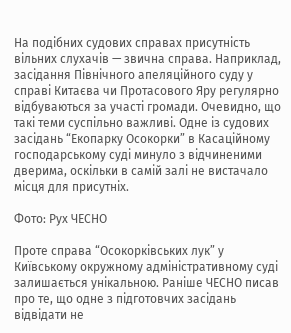На подібних судових справах присутність вільних слухачів — звична справа. Наприклад, засідання Північного апеляційного суду у справі Китаєва чи Протасового Яру регулярно відбуваються за участі громади. Очевидно, що такі теми суспільно важливі. Одне із судових засідань “Екопарку Осокорки” в Касаційному господарському суді минуло з відчиненими дверима, оскільки в самій залі не вистачало місця для присутніх.

Фото: Рух ЧЕСНО

Проте справа “Осокорківських лук” у Київському окружному адміністративному суді залишається унікальною. Раніше ЧЕСНО писав про те, що одне з підготовчих засідань відвідати не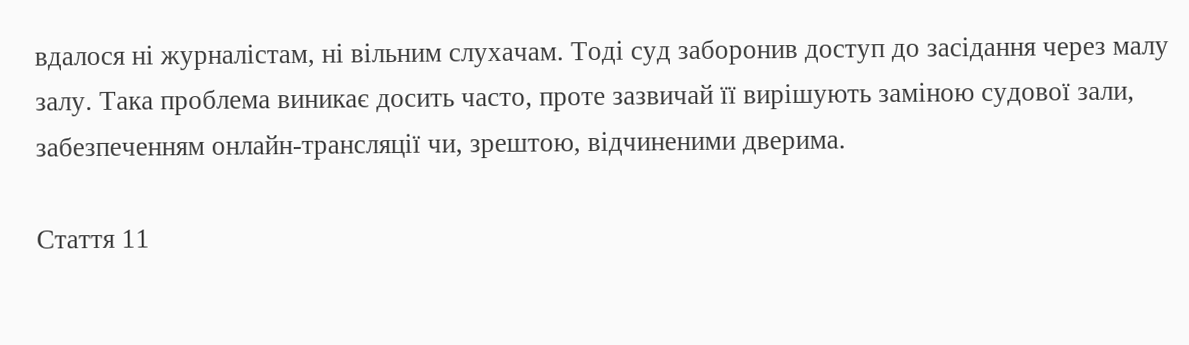вдалося ні журналістам, ні вільним слухачам. Тоді суд заборонив доступ до засідання через малу залу. Така проблема виникає досить часто, проте зазвичай її вирішують заміною судової зали, забезпеченням онлайн-трансляції чи, зрештою, відчиненими дверима.

Стаття 11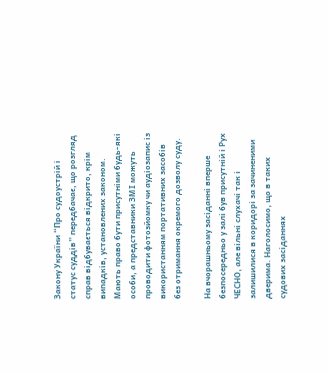Закону України “Про судоустрій і статус суддів” передбачає, що розгляд справ відбувається відкрито, крім випадків, установлених законом. Мають право бути присутніми будь-які особи, а представники ЗМІ можуть проводити фотозйомку чи аудіозапис із використанням портативних засобів без отримання окремого дозволу суду.

На вчорашньому засіданні вперше безпосередньо у залі був присутній і Рух ЧЕСНО, але вільні слухачі так і залишилися в коридорі за зачиненими дверима. Наголосимо, що в таких судових засіданнях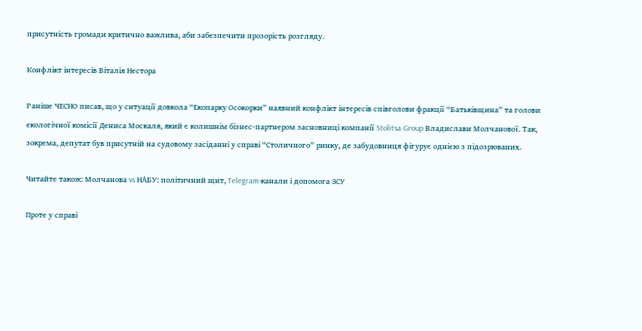присутність громади критично важлива, аби забезпечити прозорість розгляду.

Конфлікт інтересів Віталія Нестора

Раніше ЧЕСНО писав, що у ситуації довкола “Екопарку Осокорки” наявний конфлікт інтересів співголови фракції “Батьківщина” та голови екологічної комісії Дениса Москаля, який є колишнім бізнес-партнером засновниці компанії Stolitsa Group Владислави Молчанової. Так, зокрема, депутат був присутній на судовому засіданні у справі “Столичного” ринку, де забудовниця фігурує однією з підозрюваних.

Читайте також: Молчанова vs НАБУ: політичний щит, Telegram-канали і допомога ЗСУ

Проте у справі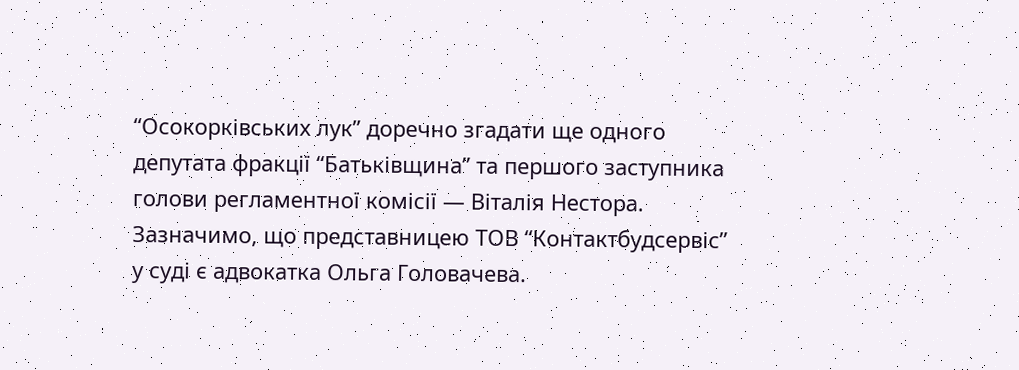“Осокорківських лук” доречно згадати ще одного депутата фракції “Батьківщина” та першого заступника голови регламентної комісії — Віталія Нестора. Зазначимо, що представницею ТОВ “Контактбудсервіс” у суді є адвокатка Ольга Головачева.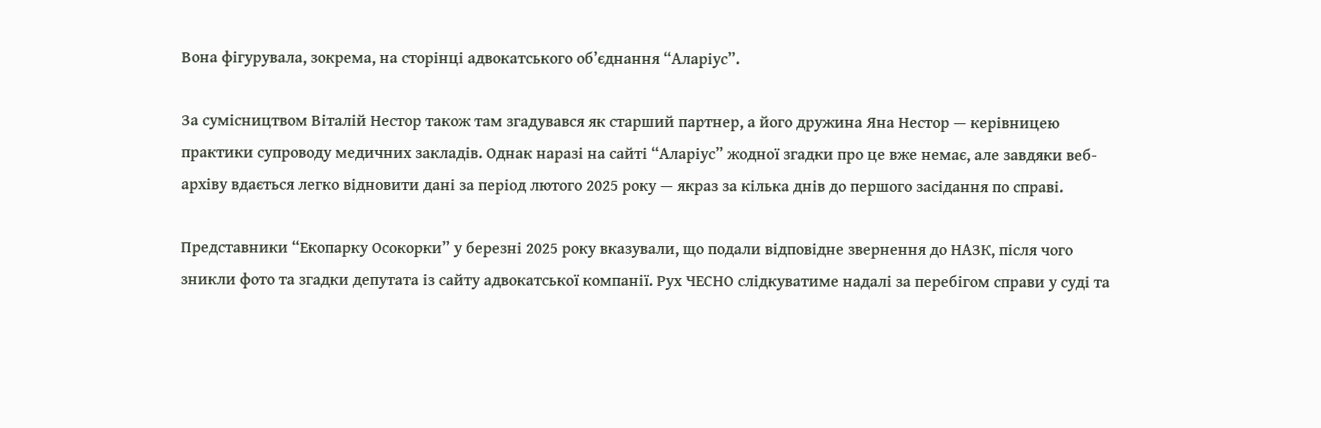Вона фігурувала, зокрема, на сторінці адвокатського об’єднання “Аларіус”.

За сумісництвом Віталій Нестор також там згадувався як старший партнер, а його дружина Яна Нестор — керівницею практики супроводу медичних закладів. Однак наразі на сайті “Аларіус” жодної згадки про це вже немає, але завдяки веб-архіву вдається легко відновити дані за період лютого 2025 року — якраз за кілька днів до першого засідання по справі.

Представники “Екопарку Осокорки” у березні 2025 року вказували, що подали відповідне звернення до НАЗК, після чого зникли фото та згадки депутата із сайту адвокатської компанії. Рух ЧЕСНО слідкуватиме надалі за перебігом справи у суді та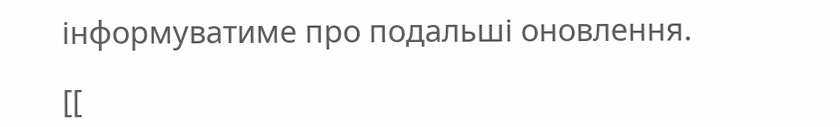інформуватиме про подальші оновлення.

[[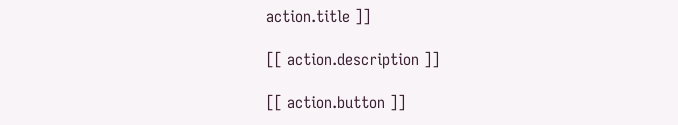action.title ]]

[[ action.description ]]

[[ action.button ]]